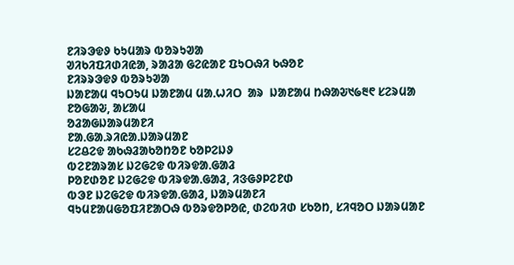ᱱᱤᱨᱳᱫᱽ ᱠᱩᱢᱟᱨ ᱵᱚᱨᱩᱣᱟ
ᱣᱤᱠᱤᱯᱤᱰᱤᱭᱟ, ᱨᱟᱲᱟ ᱜᱮᱭᱟᱱ ᱯᱩᱛᱷᱤ ᱠᱷᱚᱱ
ᱱᱤᱨᱨᱳᱫᱽ ᱵᱚᱨᱩᱣᱟ
ᱡᱟᱱᱟᱢ ᱧᱩᱛᱩᱢ ᱡᱟᱱᱟᱢ ᱢᱟᱹᱦᱤᱛ  ᱟᱨ  ᱡᱟᱱᱟᱢ ᱴᱷᱟᱶ᱑᱙᱓᱖ ᱥᱮᱨᱢᱟ
ᱱᱚᱜᱟᱶ, ᱟᱥᱟᱢ
ᱚᱲᱟᱜᱡᱟᱨᱢᱟᱱᱤ
ᱱᱟᱹᱜᱟᱹᱨᱤᱭᱟᱹᱡᱟᱨᱢᱟᱱ
ᱥᱮᱪᱮᱫ ᱟᱠᱷᱲᱟᱠᱚᱴᱚᱱ ᱠᱚᱞᱮᱡᱽ
ᱵᱮᱱᱟᱨᱟᱥ ᱡᱮᱜᱮᱫ ᱵᱤᱨᱫᱟᱹᱜᱟᱲ
ᱞᱚᱱᱰᱚᱱ ᱡᱮᱜᱮᱫ ᱵᱤᱨᱫᱟᱹᱜᱟᱲ, ᱤᱝᱜᱽᱞᱮᱱᱰ
ᱵᱳᱱ ᱡᱮᱜᱮᱫ ᱵᱤᱨᱫᱟᱹᱜᱟᱲ, ᱡᱟᱨᱢᱟᱱᱤ
ᱧᱩᱢᱱᱟᱢᱜᱚᱯᱤᱱᱟᱛᱷ ᱵᱚᱨᱫᱚᱞᱚᱭ, ᱰᱮᱵᱤᱰ ᱥᱠᱚᱴ, ᱥᱤᱧᱚᱛ ᱡᱟᱨᱢᱟᱱ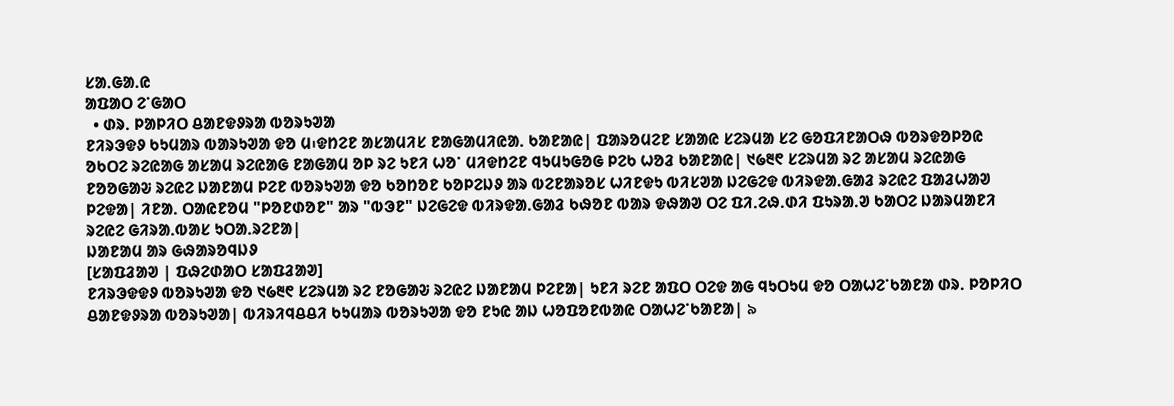ᱥᱟᱹᱜᱟᱹᱭ
ᱟᱯᱟᱛ ᱮᱸᱜᱟᱛ
  • ᱰᱨᱹ ᱞᱟᱞᱤᱛ ᱪᱟᱱᱫᱽᱨᱟ ᱵᱚᱨᱩᱣᱟ
ᱱᱤᱨᱳᱫᱽ ᱠᱩᱢᱟᱨ ᱵᱟᱨᱩᱣᱟ ᱫᱚ ᱢ᱾ᱫᱴᱮᱱ ᱟᱥᱟᱢᱤᱥ ᱱᱟᱜᱟᱢᱤᱭᱟᱹ ᱠᱟᱱᱟᱭ| ᱯᱟᱨᱚᱢᱮᱱ ᱥᱟᱟᱭ ᱥᱮᱨᱢᱟ ᱥᱮ ᱜᱚᱯᱤᱱᱟᱛᱷ ᱵᱚᱨᱫᱚᱞᱚᱭ ᱚᱠᱛᱮ ᱨᱮᱭᱟᱜ ᱟᱥᱟᱢ ᱨᱮᱭᱟᱜ ᱱᱟᱜᱟᱢ ᱚᱞ ᱨᱮ ᱩᱱᱤ ᱦᱚᱸ ᱢᱤᱫᱴᱮᱱ ᱧᱩᱢᱩᱜᱚᱜ ᱞᱮᱠ ᱦᱚᱲ ᱠᱟᱱᱟᱭ| ᱑᱙᱓᱖ ᱥᱮᱨᱢᱟ ᱨᱮ ᱟᱥᱟᱢ ᱨᱮᱭᱟᱜ ᱱᱚᱚᱜᱟᱶ ᱨᱮᱭᱮ ᱡᱟᱱᱟᱢ ᱞᱮᱱ ᱵᱚᱨᱩᱣᱟ ᱫᱚ ᱠᱚᱴᱚᱱ ᱠᱚᱞᱮᱡᱽ ᱟᱨ ᱵᱮᱱᱟᱨᱚᱥ ᱦᱤᱱᱫᱩ ᱵᱤᱥᱣᱟ ᱡᱮᱜᱮᱫ ᱵᱤᱨᱫᱟᱹᱜᱟᱲ ᱨᱮᱭᱮ ᱯᱟᱲᱦᱟᱣ ᱞᱮᱫᱟ| ᱤᱱᱟᱹ ᱛᱟᱭᱱᱚᱢ "ᱞᱚᱱᱰᱚᱱ" ᱟᱨ "ᱵᱳᱱ" ᱡᱮᱜᱮᱫ ᱵᱤᱨᱫᱟᱹᱜᱟᱲ ᱠᱷᱚᱱ ᱵᱟᱨ ᱫᱷᱟᱣ ᱛᱮ ᱯᱤᱹᱮᱷᱹᱰᱤ ᱯᱩᱨᱟᱹᱣ ᱠᱟᱛᱮ ᱡᱟᱨᱢᱟᱱᱤ ᱨᱮᱭᱮ ᱜᱤᱨᱟᱹᱵᱟᱥ ᱩᱛᱟᱹᱨᱮᱱᱟ|
ᱡᱟᱱᱟᱢ ᱟᱨ ᱜᱷᱟᱨᱚᱧᱡᱽ
[ᱥᱟᱯᱲᱟᱣ | ᱯᱷᱮᱰᱟᱛ ᱥᱟᱯᱲᱟᱣ]
ᱱᱤᱨᱳᱫᱫᱽ ᱵᱚᱨᱩᱣᱟ ᱫᱚ ᱑᱙᱓᱖ ᱥᱮᱨᱢᱟ ᱨᱮ ᱱᱚᱜᱟᱶ ᱨᱮᱭᱮ ᱡᱟᱱᱟᱢ ᱞᱮᱱᱟ| ᱩᱱᱤ ᱨᱮᱱ ᱟᱯᱛ ᱛᱮᱫ ᱟᱜ ᱧᱩᱛᱩᱢ ᱫᱚ ᱛᱟᱦᱮᱸᱠᱟᱱᱟ ᱰᱨᱹ ᱞᱚᱞᱤᱛ ᱪᱟᱱᱫᱽᱨᱟ ᱵᱚᱨᱩᱣᱟ| ᱵᱤᱨᱤᱧᱪᱪᱤ ᱠᱩᱢᱟᱨ ᱵᱚᱨᱩᱣᱟ ᱫᱚ ᱱᱩᱭ ᱟᱡ ᱦᱚᱯᱚᱱᱵᱟᱭ ᱛᱟᱦᱮᱸᱠᱟᱱᱟ| ৯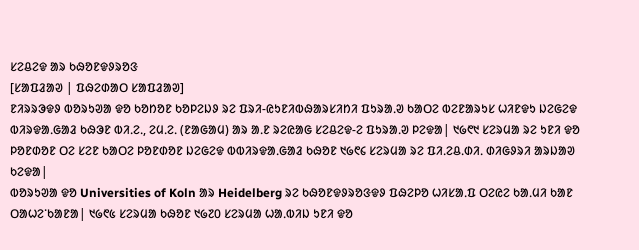ᱥᱮᱪᱮᱫ ᱟᱨ ᱠᱷᱚᱱᱫᱽᱨᱚᱝ
[ᱥᱟᱯᱲᱟᱣ | ᱯᱷᱮᱰᱟᱛ ᱥᱟᱯᱲᱟᱣ]
ᱱᱤᱨᱨᱳᱫᱽ ᱵᱚᱨᱩᱣᱟ ᱫᱚ ᱠᱚᱴᱚᱱ ᱠᱚᱞᱮᱡᱽ ᱨᱮ ᱯᱨᱤ-ᱭᱩᱱᱤᱵᱷᱟᱨᱥᱤᱴᱤ ᱯᱩᱨᱟᱹᱣ ᱠᱟᱛᱮ ᱵᱮᱱᱟᱨᱩᱥ ᱦᱤᱱᱫᱩ ᱡᱮᱜᱮᱫ ᱵᱤᱨᱫᱟᱹᱜᱟᱲ ᱠᱷᱳᱱ ᱵᱤᱹᱮᱹ, ᱮᱢᱹᱮᱹ (ᱱᱟᱜᱟᱢ) ᱟᱨ ᱟᱹᱱ ᱨᱮᱭᱟᱜ ᱥᱮᱪᱮᱫ-ᱮ ᱯᱩᱨᱟᱹᱣ ᱞᱮᱫᱟ| ᱑᱙᱖᱑ ᱥᱮᱨᱢᱟ ᱨᱮ ᱩᱱᱤ ᱫᱚ ᱞᱚᱱᱰᱚᱱ ᱛᱮ ᱥᱮᱱ ᱠᱟᱛᱮ ᱞᱚᱱᱰᱚᱱ ᱡᱮᱜᱮᱫ ᱵᱵᱤᱨᱫᱟᱹᱜᱟᱲ ᱠᱷᱚᱱ ᱑᱙᱖᱔ ᱥᱮᱨᱢᱟ ᱨᱮ ᱯᱤᱹᱮᱪᱹᱰᱤᱹ ᱰᱤᱜᱽᱨᱤ ᱟᱨᱡᱟᱣ ᱠᱮᱫᱟ|
ᱵᱚᱨᱩᱣᱟ ᱫᱚ Universities of Koln ᱟᱨ Heidelberg ᱨᱮ ᱠᱷᱚᱱᱫᱽᱨᱚᱝᱫᱽ ᱯᱷᱮᱞᱚ ᱦᱤᱥᱟᱹᱯ ᱛᱮᱭᱮ ᱠᱟᱹᱢᱤ ᱠᱟᱱ ᱛᱟᱦᱮᱸᱠᱟᱱᱟ| ᱑᱙᱖᱕ ᱥᱮᱨᱢᱟ ᱠᱷᱚᱱ ᱑᱙᱗᱐ ᱥᱮᱨᱢᱟ ᱦᱟᱹᱵᱤᱡ ᱩᱱᱤ ᱫᱚ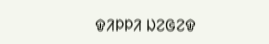ᱫᱤᱞᱞᱤ ᱡᱮᱜᱮᱫ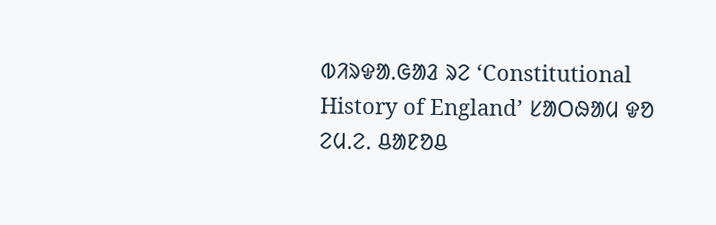ᱵᱤᱨᱫᱟᱹᱜᱟᱲ ᱨᱮ ‘Constitutional History of England’ ᱥᱟᱛᱷᱟᱢ ᱫᱚ ᱮᱢᱹᱮᱹ ᱪᱟᱱᱚᱪ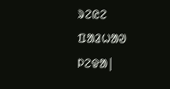ᱨᱮᱭᱮ ᱯᱟᱲᱦᱟᱣ ᱞᱮᱫᱟ|